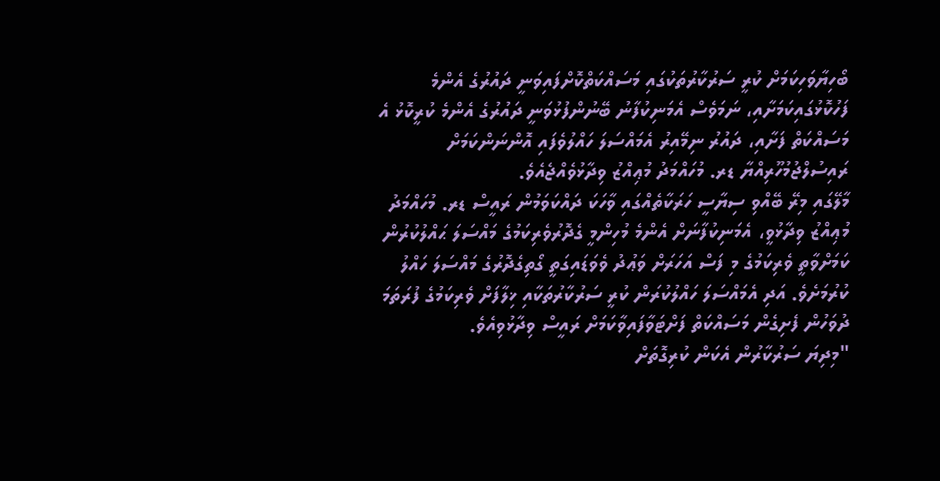ބޯހިޔާވަހިކަމަށް ކުރީ ސަރުކާރުތަކުގައި މަސައްކަތްކޮށްފައިވަނީ ދައުރުގެ އެންމެ ފަހުކޮޅުގައިކަމަށާއި، ނަމަވެސް އެމަނިކުފާނު ބޭނުންފުޅުވަނީ ދައުރުގެ އެންމެ ކުރީކޮޅު އެ މަސައްކަތް ފަށާއި، ދައުރު ނިމޭއިރު އެމައްސަލަ ހައްލުވެފައި އޮންނަންކަމަށް ރައިސުލްޖުމުހޫރިއްޔާ ޑރ. މުހައްމަދު މުޢިއްޒު ވިދާޅުވެއްޖެއެވެ.
މާލޭގައި މިރޭ ބޭއްވި ސިޔާސީ ހަރަކާތެއްގައި ވާހަކަ ދައްކަވަމުން ރައީސް ޑރ. މުހައްމަދު މުޢިއްޒު ވިދާޅުވީ، އެމަނިކުފާނަށް އެންމެ މުހިންމީ ގެދޮރުވެރިކަމުގެ މައްސަލަ ޙައްލުކުރުން ކަމަށްވާތީ ވެރިކަމުގެ މި ފަސް އަހަރަށް ވަޢުދު ވެވަޑައިގަތީ ގޯތިގެދޮރުގެ މައްސަލަ ހައްލު ކުރުމަށެވެ. އަދި އެމައްސަލަ ހައްލުކުރަން ކުރީ ސަރުކާރުތަކާއި ޚިލާފަށް ވެރިކަމުގެ ފުރަތަމަ ދުވަހުން ފެށިގެން މަސައްކަތް ފަށްޓަވާފައިވާކަމަށް ރައީސް ވިދާޅުވިއެވެ.
"މިދިޔަ ސަރުކާރުން އެކަން ކުރިގޮތަށް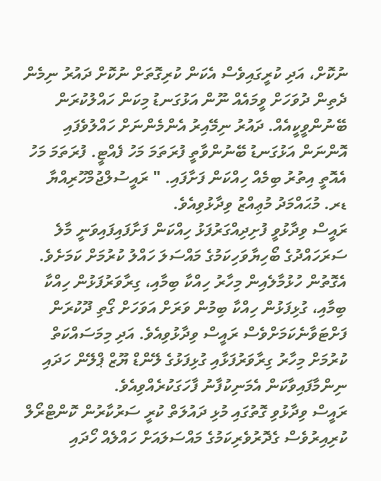ނުކޮށް، އަދި ކުރީގައިވެސް އެކަން ކުރިގޮތަށް ނުކޮށް ދައުރު ނިމެން ދެތިން ދުވަހަށް ވީމައެއް ނޫން އަޅުގަނޑު މިކަން ހައްލުކުރަން ބޭނުންވީކީއެއް. ދައުރު ނިމޭއިރު އެންމެންނަށް ހައްލުވެފައި އޮންނަން އަޅުގަނޑު ބޭނުންވާތީ ފުރަތަމަ މަހު ފެއްޓީ. ފުރަތަމަ މަހު އެއޮތީ އިތުރު ބިމެއް ހިއްކަން ފަށާފައި. " ރައީސުލްޖުމްހޫރިއްޔާ ޑރ. މުޙައްމަދު މުޢިއްޒު ވިދާޅުވިއެވެ.
ރައީސް ވިދާޅުވީ ފުށިދިއްގަރުފަޅު ހިއްކަން ފަށާފައިފައިވަނީ މާލެ ސަރަހައްދުގެ ބޯހިޔާވަހިކަމުގެ މައްސަލަ ހައްލު ކުރުމަށް ކަމަށެވެ. އެގޮތުން ހުޅުމާލެއިން މިހާރު ހިއްކާ ބިމާއި، ގިރާވަރުފަޅުން ހިއްކާ ބިމާއި، ގުޅިފަޅުން ހިއްކާ ބިމުން ވަރަށް އަވަހަށް ގޯތި ދޫކުރަން ފަށްޓަވާނެކަމަށްވެސް ރައީސް ވިދާޅުވިއެވެ. އަދި މިމަސައްކަތް ކުރުމަށް މިހާރު ގިރާވަރުފަޅާއި ގުޅިފަޅުގެ ލޭންޑް ޔޫޒް ޕްލޭން ހަދައި ނިންމާފައިވާކަން އެމަނިކުފާނު ފާހަގަކުރެއްވިއެވެ.
ރައީސް ވިދާޅުވި ގޮތުގައި މުޅި ދައުލަތް ކުރީ ސަރުކާރުން ކޮންޓްރޯލް ކުރިއިރުވެސް ގެދޮރުވެރިކަމުގެ މައްސަލައަށް ހައްލެއް ހޯދައި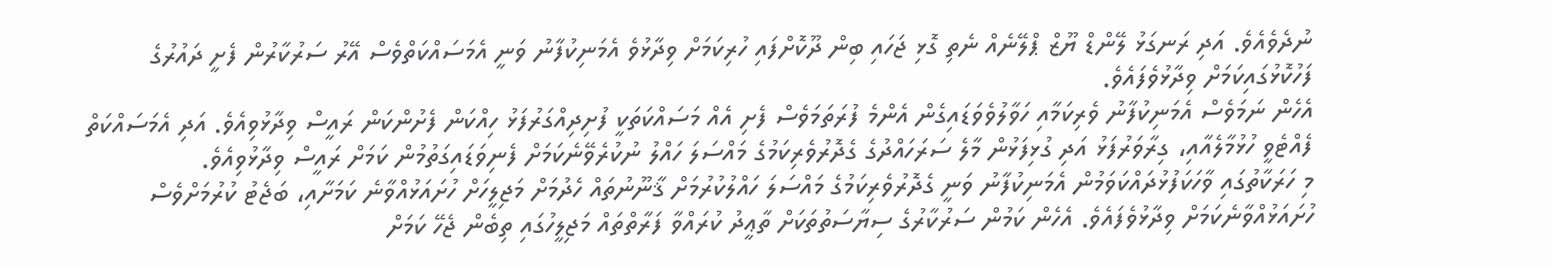ނުދެވެއެވެ. އަދި ރަނގަޅު ލޭންޑް ޔޫޒް ޕްލޭނެއް ނެތި ގޮޅި ޖަހައި ބިން ދޫކޮށްފައި ހުރިކަމަށް ވިދާޅުވެ އެމަނިކުފާނު ވަނީ އެމަސައްކަތްވެސް އޭރު ސަރުކާރުން ފެށީ ދައުރުގެ ފަހުކޮޅުގައިކަމަށް ވިދާޅުވެފައެވެ.
އެހެން ނަމަވެސް އެމަނިކުފާނު ވެރިކަމާއި ހަވާލުވެވަޑައިގެން އެންމެ ފުރަތަމަވެސް ފެށި އެއް މަސައްކަތަކީ ފުށިދިއްގަރުފަޅު ހިއްކަން ފެށުންކަން ރައީސް ވިދާޅުވިއެވެ. އަދި އެމަސައްކަތް ފެއްޓެވީ ހުޅުމާލެއާއި، ގިރާވަރުފަޅު އަދި ގުޅިފަޅުން މާލެ ސަރަހައްދުގެ ގެދޮރުވެރިކަމުގެ މައްސަލަ ހައްލު ނުކުރެވޭނެކަމަށް ފެނިވަޑައިގަތުމުން ކަމަށް ރައީސް ވިދާޅުވިއެވެ.
މި ހަރަކާތުގައި ވާހަކަފުޅުދައްކަވަމުން އެމަނިކުފާނު ވަނީ ގެދޮރުވެރިކަމުގެ މައްސަލަ ހައްލުކުރުމަށް ޤާނޫނުތައް ހެދުމަށް މަޖިލީހަށް ހުށައަޅުއްވާނެ ކަމަށާއި، ބަޖެޓު ކުރުމަށްވެސް ހުށައަޅުއްވާނެކަމަށް ވިދާޅުވެފައެވެ. އެހެން ކަމުން ސަރުކާރުގެ ސިޔާސަތުތަކަށް ތާޢީދު ކުރައްވާ ފަރާތްތައް މަޖިލީހުގައި ތިބެން ޖެހޭ ކަމަށް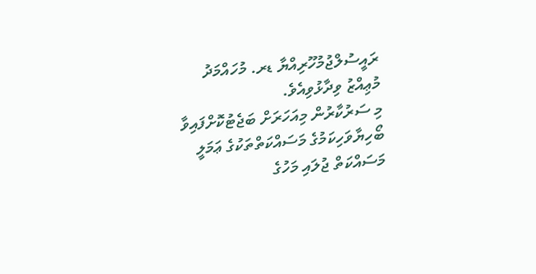ރައީސުލްޖުމުހޫރިއްޔާ ޑރ. މުހައްމަދު މުޢިއްޒު ވިދާޅުވިއެވެ.
މި ސަރުކާރުން މިއަހަރަށް ބަޖެޓުކޮށްފައިވާ ބޯހިޔާވަހިކަމުގެ މަސައްކަތްތަކުގެ ޢަމަލީ މަސައްކަތް ޖުލައި މަހުގެ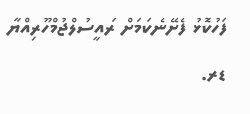ފަހުކޮޅު ފެށޭނެކަމަށް ރައީސުލްޖުމްހޫރިއްޔާ ޑރ.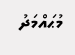މުޙައްމަދު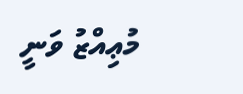މުޢިއްޒު ވަނީ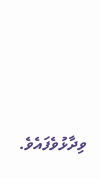ވިދާޅުވެފައެވެ.